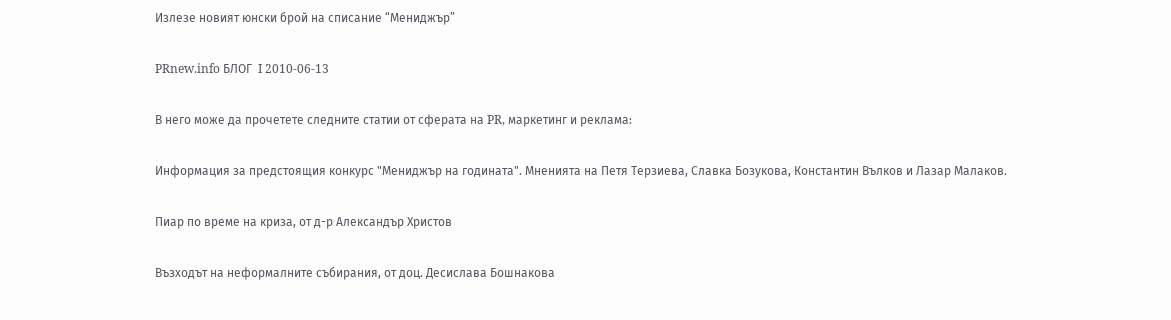Излезе новият юнски брой на списание “Мениджър”

PRnew.info БЛОГ  I 2010-06-13

В него може да прочетете следните статии от сферата на PR, маркетинг и реклама:

Информация за предстоящия конкурс "Мениджър на годината". Мненията на Петя Терзиева, Славка Бозукова, Константин Вълков и Лазар Малаков.

Пиар по време на криза, от д-р Александър Христов

Възходът на неформалните събирания, от доц. Десислава Бошнакова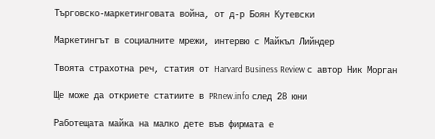Търговско-маркетинговата война, от д-р Боян Кутевски

Маркетингът в социалните мрежи, интервю с Майкъл Лийндер

Твоята страхотна реч, статия от Harvard Business Review с автор Ник Морган

Ще може да откриете статиите в PRnew.info след 28 юни

Работещата майка на малко дете във фирмата е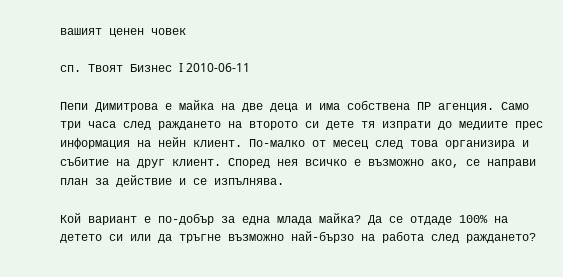вашият ценен човек

сп. Твоят Бизнес I 2010-06-11

Пепи Димитрова е майка на две деца и има собствена ПР агенция. Само три часа след раждането на второто си дете тя изпрати до медиите прес информация на нейн клиент. По-малко от месец след това организира и събитие на друг клиент. Според нея всичко е възможно ако, се направи план за действие и се изпълнява.

Кой вариант е по-добър за една млада майка? Да се отдаде 100% на детето си или да тръгне възможно най-бързо на работа след раждането?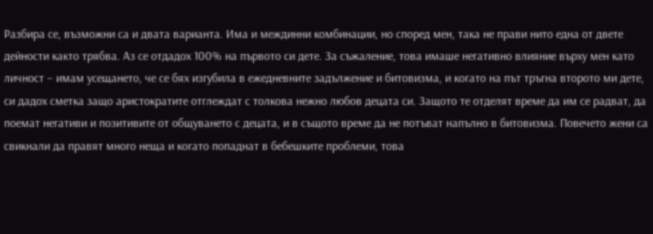Разбира се, възможни са и двата варианта. Има и междинни комбинации, но според мен, така не прави нито една от двете дейности както трябва. Аз се отдадох 100% на първото си дете. За съжаление, това имаше негативно влияние върху мен като личност – имам усещането, че се бях изгубила в ежедневните задължение и битовизма, и когато на път тръгна второто ми дете, си дадох сметка защо аристократите отглеждат с толкова нежно любов децата си. Защото те отделят време да им се радват, да поемат негативи и позитивите от общуването с децата, и в същото време да не потъват напълно в битовизма. Повечето жени са свикнали да правят много неща и когато попаднат в бебешките проблеми, това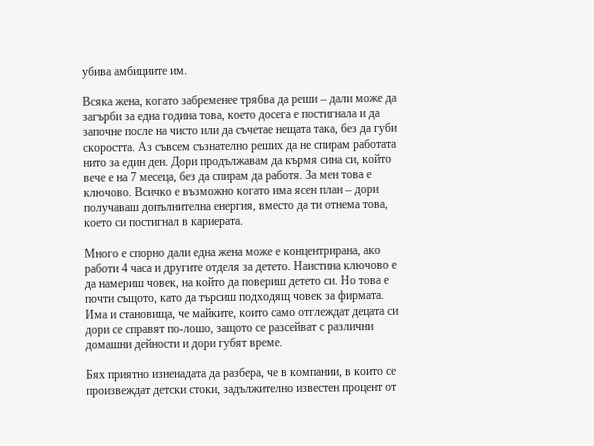убива амбициите им.

Всяка жена, когато забременее трябва да реши – дали може да загърби за една година това, което досега е постигнала и да започне после на чисто или да съчетае нещата така, без да губи скоростта. Аз съвсем съзнателно реших да не спирам работата нито за един ден. Дори продължавам да кърмя сина си, който вече е на 7 месеца, без да спирам да работя. За мен това е ключово. Всичко е възможно когато има ясен план – дори получаваш допълнителна енергия, вместо да ти отнема това, което си постигнал в кариерата.

Много е спорно дали една жена може е концентрирана, ако работи 4 часа и другите отделя за детето. Наистина ключово е да намериш човек, на който да повериш детето си. Но това е почти същото, като да търсиш подходящ човек за фирмата. Има и становища, че майките, които само отглеждат децата си дори се справят по-лошо, защото се разсейват с различни домашни дейности и дори губят време.

Бях приятно изненадата да разбера, че в компании, в които се произвеждат детски стоки, задължително известен процент от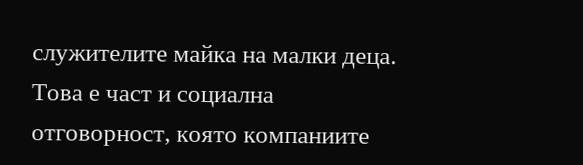служителите майка на малки деца. Това е част и социална отговорност, която компаниите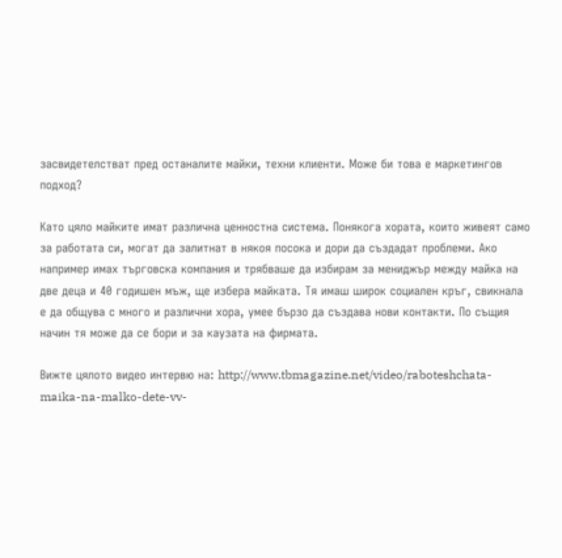засвидетелстват пред останалите майки, техни клиенти. Може би това е маркетингов подход?

Като цяло майките имат различна ценностна система. Понякога хората, които живеят само за работата си, могат да залитнат в някоя посока и дори да създадат проблеми. Ако например имах търговска компания и трябваше да избирам за мениджър между майка на две деца и 40 годишен мъж, ще избера майката. Тя имаш широк социален кръг, свикнала е да общува с много и различни хора, умее бързо да създава нови контакти. По същия начин тя може да се бори и за каузата на фирмата.

Вижте цялото видео интервю на: http://www.tbmagazine.net/video/raboteshchata-maika-na-malko-dete-vv-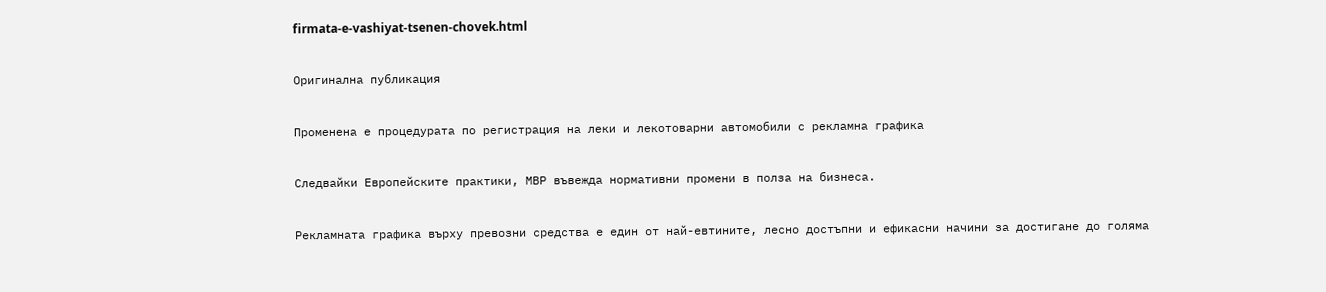firmata-e-vashiyat-tsenen-chovek.html

Оригинална публикация

Променена е процедурата по регистрация на леки и лекотоварни автомобили с рекламна графика

Следвайки Европейските практики, МВР въвежда нормативни промени в полза на бизнеса.

Рекламната графика върху превозни средства е един от най-евтините, лесно достъпни и ефикасни начини за достигане до голяма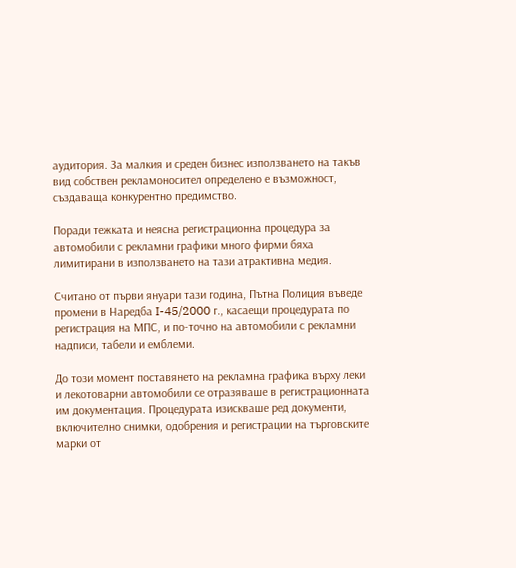аудитория. За малкия и среден бизнес използването на такъв вид собствен рекламоносител определено е възможност, създаваща конкурентно предимство.

Поради тежката и неясна регистрационна процедура за автомобили с рекламни графики много фирми бяха лимитирани в използването на тази атрактивна медия.

Считано от първи януари тази година, Пътна Полиция въведе промени в Наредба I-45/2000 г., касаещи процедурата по регистрация на МПС, и по-точно на автомобили с рекламни надписи, табели и емблеми.

До този момент поставянето на рекламна графика върху леки и лекотоварни автомобили се отразяваше в регистрационната им документация. Процедурата изискваше ред документи, включително снимки, одобрения и регистрации на търговските марки от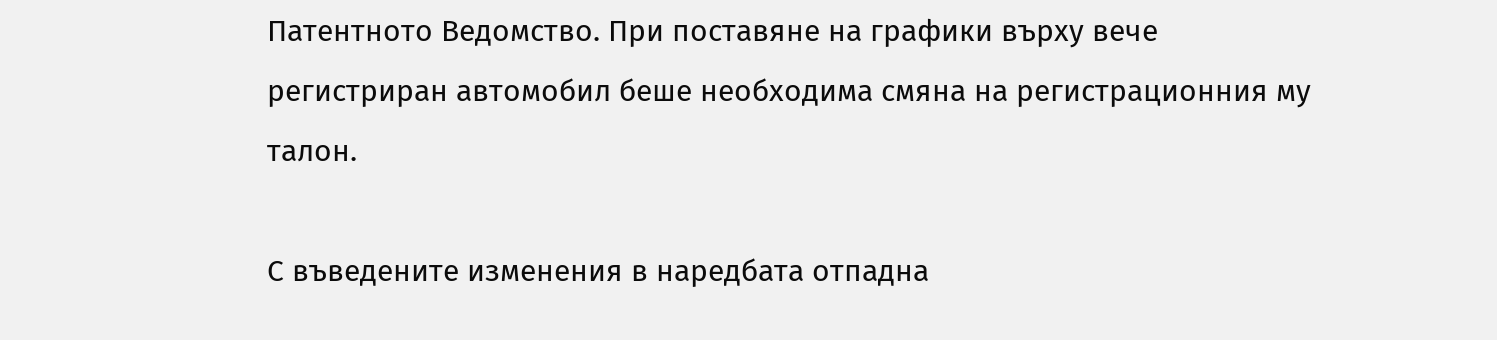Патентното Ведомство. При поставяне на графики върху вече регистриран автомобил беше необходима смяна на регистрационния му талон.

С въведените изменения в наредбата отпадна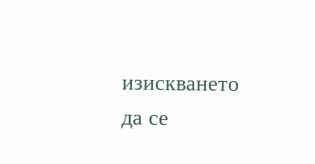изискването да се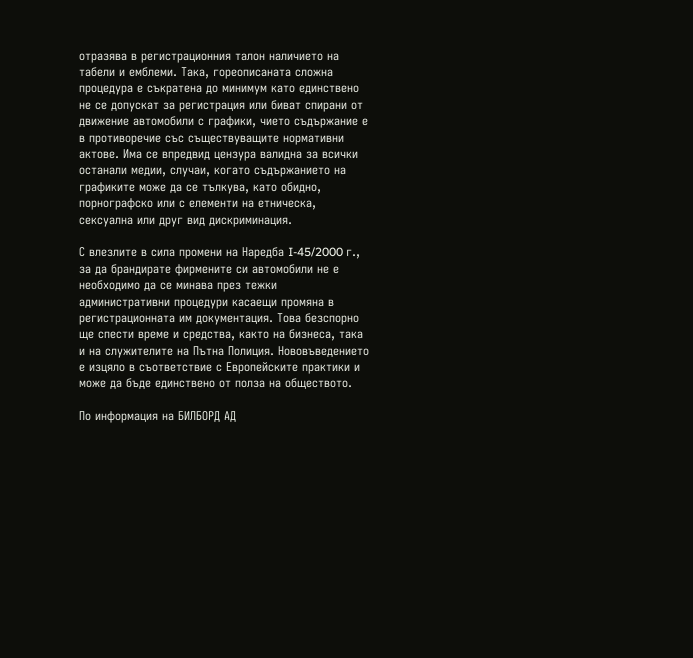отразява в регистрационния талон наличието на табели и емблеми. Така, гореописаната сложна процедура е съкратена до минимум като единствено не се допускат за регистрация или биват спирани от движение автомобили с графики, чието съдържание е в противоречие със съществуващите нормативни актове. Има се впредвид цензура валидна за всички останали медии, случаи, когато съдържанието на графиките може да се тълкува, като обидно, порнографско или с елементи на етническа, сексуална или друг вид дискриминация.

С влезлите в сила промени на Наредба I-45/2000 г., за да брандирате фирмените си автомобили не е необходимо да се минава през тежки административни процедури касаещи промяна в регистрационната им документация. Това безспорно ще спести време и средства, както на бизнеса, така и на служителите на Пътна Полиция. Нововъведението е изцяло в съответствие с Европейските практики и може да бъде единствено от полза на обществото.

По информация на БИЛБОРД АД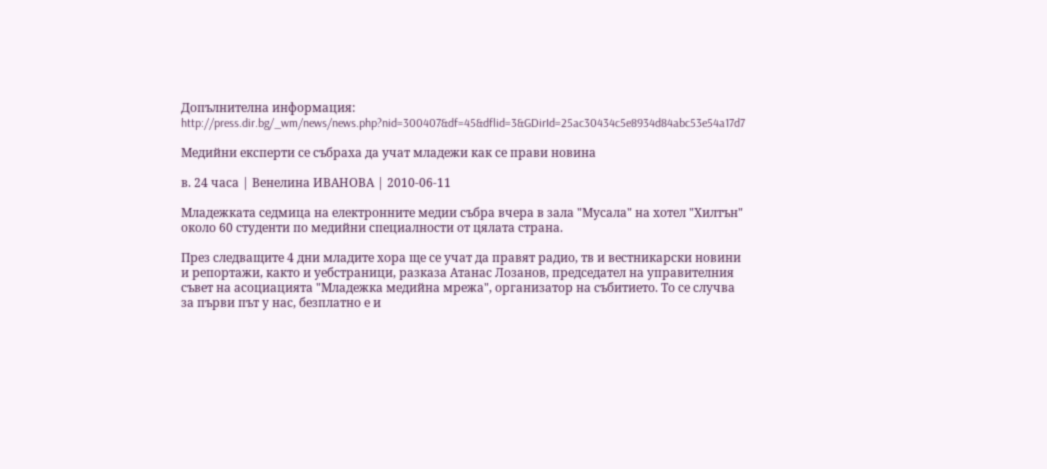Допълнителна информация: http://press.dir.bg/_wm/news/news.php?nid=300407&df=45&dflid=3&GDirId=25ac30434c5e8934d84abc53e54a17d7

Медийни експерти се събраха да учат младежи как се прави новина

в. 24 часа | Венелина ИВАНОВА | 2010-06-11

Младежката седмица на електронните медии събра вчера в зала "Мусала" на хотел "Хилтън" около 60 студенти по медийни специалности от цялата страна.

През следващите 4 дни младите хора ще се учат да правят радио, тв и вестникарски новини и репортажи, както и уебстраници, разказа Атанас Лозанов, председател на управителния съвет на асоциацията "Младежка медийна мрежа", организатор на събитието. То се случва за първи път у нас, безплатно е и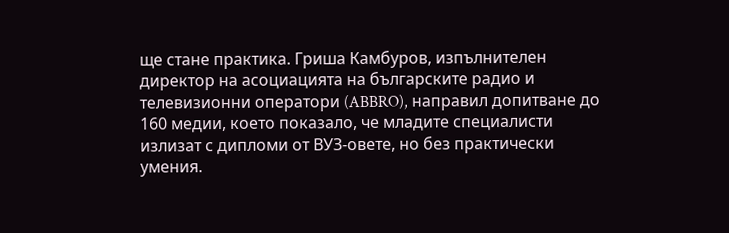ще стане практика. Гриша Камбуров, изпълнителен директор на асоциацията на българските радио и телевизионни оператори (ABBRO), направил допитване до 160 медии, което показало, че младите специалисти излизат с дипломи от ВУЗ-овете, но без практически умения.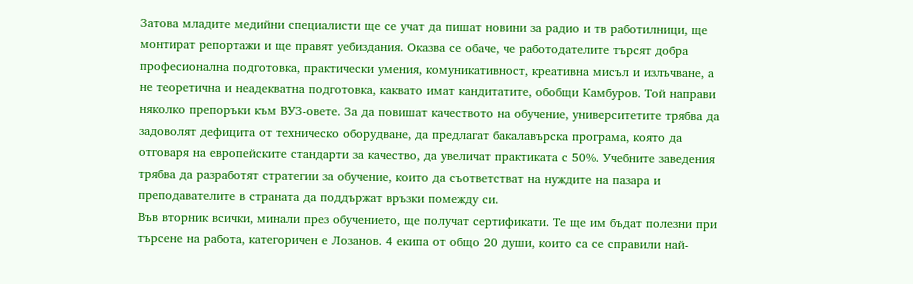Затова младите медийни специалисти ще се учат да пишат новини за радио и тв работилници, ще монтират репортажи и ще правят уебиздания. Оказва се обаче, че работодателите търсят добра професионална подготовка, практически умения, комуникативност, креативна мисъл и излъчване, а не теоретична и неадекватна подготовка, каквато имат кандитатите, обобщи Камбуров. Той направи няколко препоръки към ВУЗ-овете. За да повишат качеството на обучение, университетите трябва да задоволят дефицита от техническо оборудване, да предлагат бакалавърска програма, която да отговаря на европейските стандарти за качество, да увеличат практиката с 50%. Учебните заведения трябва да разработят стратегии за обучение, които да съответстват на нуждите на пазара и преподавателите в страната да поддържат връзки помежду си.
Във вторник всички, минали през обучението, ще получат сертификати. Те ще им бъдат полезни при търсене на работа, категоричен е Лозанов. 4 екипа от общо 20 души, които са се справили най-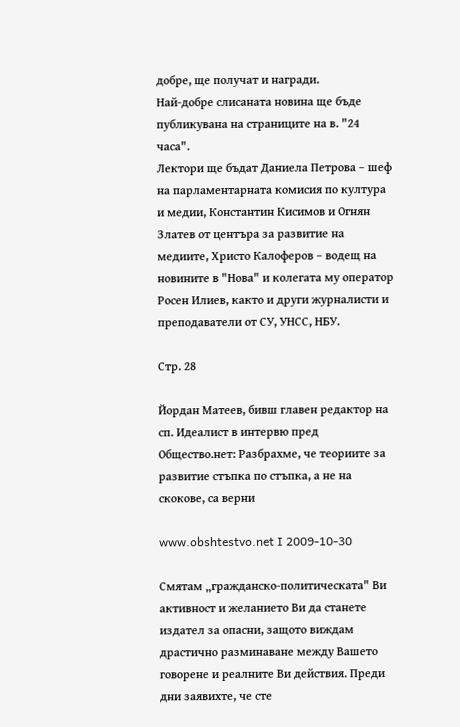добре, ще получат и награди.
Най-добре слисаната новина ще бъде публикувана на страниците на в. "24 часа".
Лектори ще бъдат Даниела Петрова – шеф на парламентарната комисия по култура и медии, Константин Кисимов и Огнян Златев от центъра за развитие на медиите, Христо Калоферов – водещ на новините в "Нова" и колегата му оператор Росен Илиев, както и други журналисти и преподаватели от СУ, УНСС, НБУ.

Стр. 28

Йордан Матеев, бивш главен редактор на сп. Идеалист в интервю пред Общество.нет: Разбрахме, че теориите за развитие стъпка по стъпка, а не на скокове, са верни

www.obshtestvo.net I 2009-10-30

Смятам „гражданско-политическата" Ви активност и желанието Ви да станете издател за опасни, защото виждам драстично разминаване между Вашето говорене и реалните Ви действия. Преди дни заявихте, че сте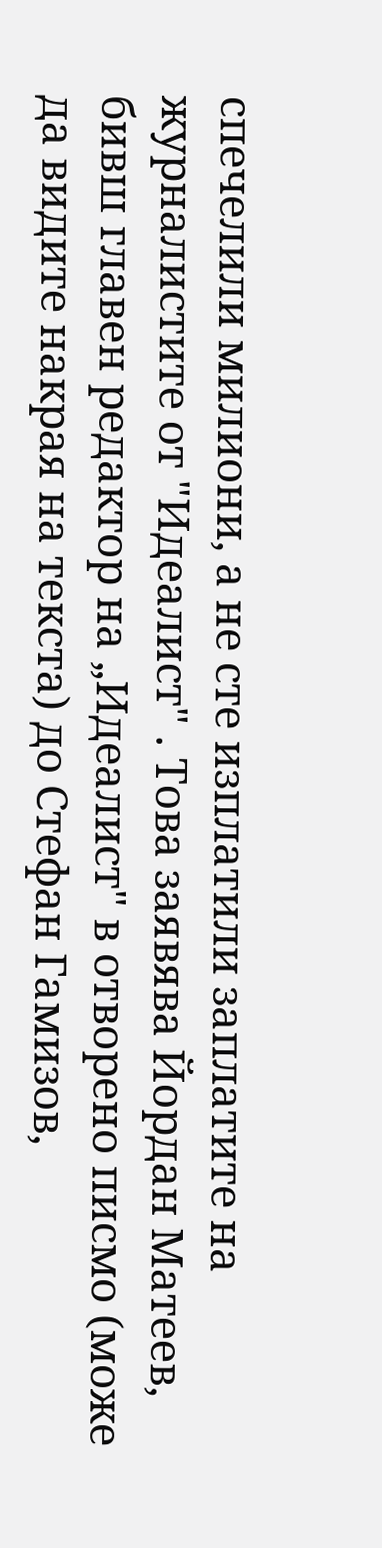спечелили милиони, а не сте изплатили заплатите на журналистите от "Идеалист" . Това заявява Йордан Матеев, бивш главен редактор на „Идеалист" в отворено писмо (може да видите накрая на текста) до Стефан Гамизов,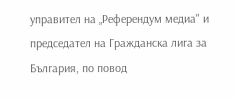управител на „Референдум медиа" и председател на Гражданска лига за България, по повод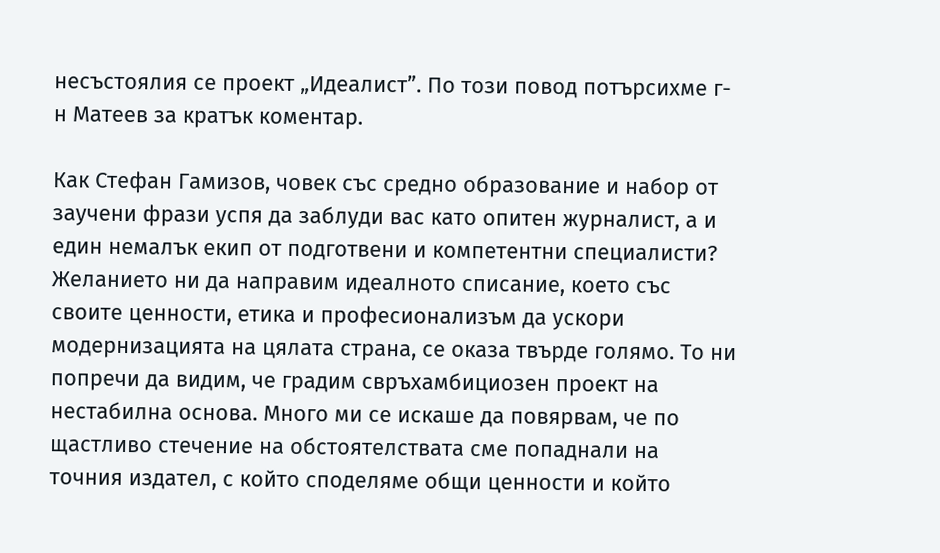несъстоялия се проект „Идеалист”. По този повод потърсихме г-н Матеев за кратък коментар.

Как Стефан Гамизов, човек със средно образование и набор от заучени фрази успя да заблуди вас като опитен журналист, а и един немалък екип от подготвени и компетентни специалисти?
Желанието ни да направим идеалното списание, което със своите ценности, етика и професионализъм да ускори модернизацията на цялата страна, се оказа твърде голямо. То ни попречи да видим, че градим свръхамбициозен проект на нестабилна основа. Много ми се искаше да повярвам, че по щастливо стечение на обстоятелствата сме попаднали на точния издател, с който споделяме общи ценности и който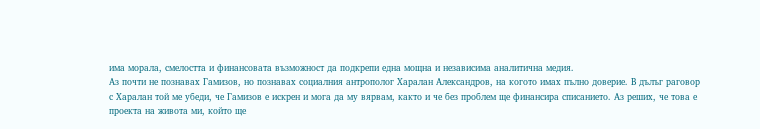има морала, смелостта и финансовата възможност да подкрепи една мощна и независима аналитична медия.
Аз почти не познавах Гамизов, но познавах социалния антрополог Харалан Александров, на когото имах пълно доверие. В дълъг раговор с Харалан той ме убеди, че Гамизов е искрен и мога да му вярвам, както и че без проблем ще финансира списанието. Аз реших, че това е проекта на живота ми, който ще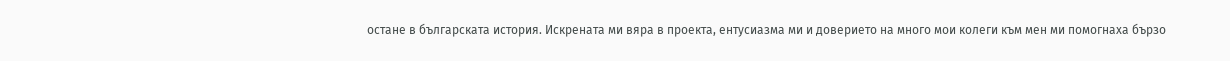остане в българската история. Искрената ми вяра в проекта, ентусиазма ми и доверието на много мои колеги към мен ми помогнаха бързо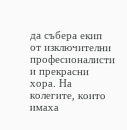да събера екип от изключителни професионалисти и прекрасни хора. На колегите, които имаха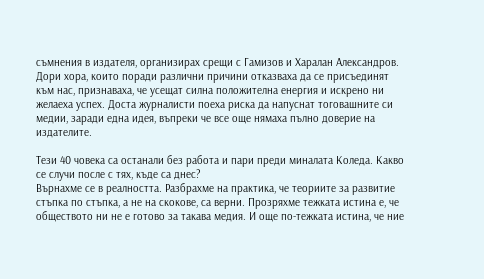съмнения в издателя, организирах срещи с Гамизов и Харалан Александров. Дори хора, които поради различни причини отказваха да се присъединят към нас, признаваха, че усещат силна положителна енергия и искрено ни желаеха успех. Доста журналисти поеха риска да напуснат тоговашните си медии, заради една идея, въпреки че все още нямаха пълно доверие на издателите.

Тези 40 човека са останали без работа и пари преди миналата Коледа. Какво се случи после с тях, къде са днес?
Върнахме се в реалността. Разбрахме на практика, че теориите за развитие стъпка по стъпка, а не на скокове, са верни. Прозряхме тежката истина е, че обществото ни не е готово за такава медия. И още по-тежката истина, че ние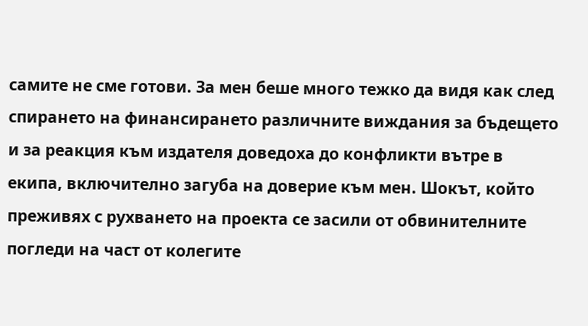самите не сме готови. За мен беше много тежко да видя как след спирането на финансирането различните виждания за бъдещето и за реакция към издателя доведоха до конфликти вътре в екипа, включително загуба на доверие към мен. Шокът, който преживях с рухването на проекта се засили от обвинителните погледи на част от колегите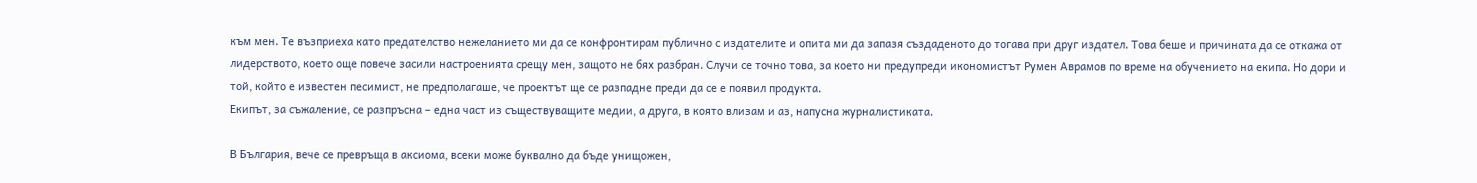към мен. Те възприеха като предателство нежеланието ми да се конфронтирам публично с издателите и опита ми да запазя създаденото до тогава при друг издател. Това беше и причината да се откажа от лидерството, което още повече засили настроенията срещу мен, защото не бях разбран. Случи се точно това, за което ни предупреди икономистът Румен Аврамов по време на обучението на екипа. Но дори и той, който е известен песимист, не предполагаше, че проектът ще се разпадне преди да се е появил продукта.
Екипът, за съжаление, се разпръсна – една част из съществуващите медии, а друга, в която влизам и аз, напусна журналистиката.

В България, вече се превръща в аксиома, всеки може буквално да бъде унищожен,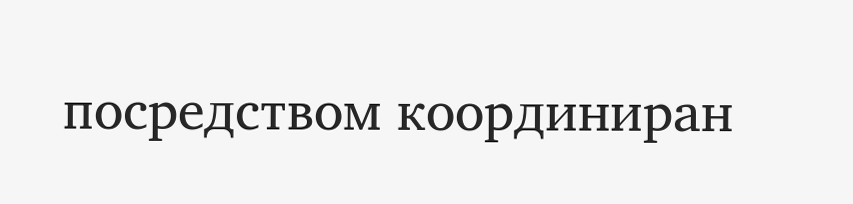посредством координиран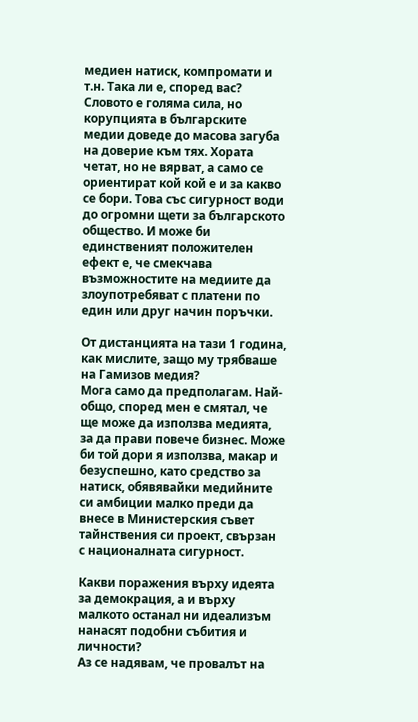медиен натиск, компромати и т.н. Така ли е, според вас?
Словото е голяма сила, но корупцията в българските медии доведе до масова загуба на доверие към тях. Хората четат, но не вярват, а само се ориентират кой кой е и за какво се бори. Това със сигурност води до огромни щети за българското общество. И може би единственият положителен ефект е, че смекчава възможностите на медиите да злоупотребяват с платени по един или друг начин поръчки.

От дистанцията на тази 1 година, как мислите, защо му трябваше на Гамизов медия?
Мога само да предполагам. Най-общо, според мен е смятал, че ще може да използва медията, за да прави повече бизнес. Може би той дори я използва, макар и безуспешно, като средство за натиск, обявявайки медийните си амбиции малко преди да внесе в Министерския съвет тайнствения си проект, свързан с националната сигурност.

Какви поражения върху идеята за демокрация, а и върху малкото останал ни идеализъм нанасят подобни събития и личности?
Аз се надявам, че провалът на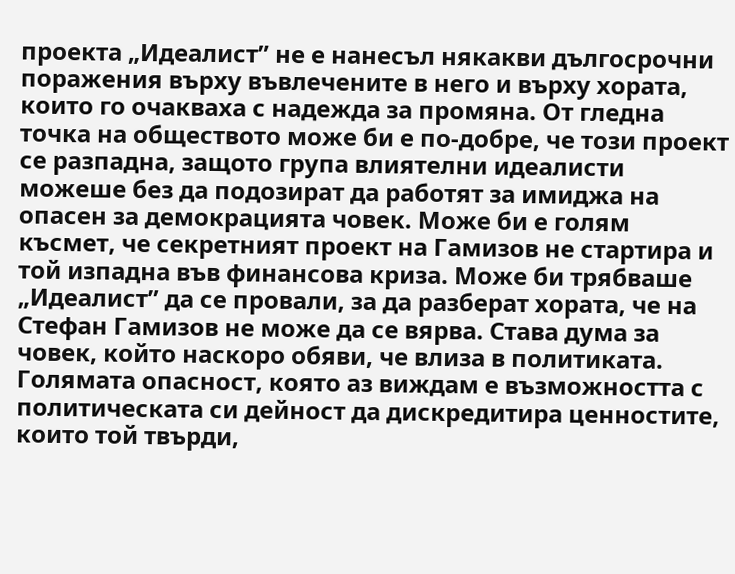проекта „Идеалист” не е нанесъл някакви дългосрочни поражения върху въвлечените в него и върху хората, които го очакваха с надежда за промяна. От гледна точка на обществото може би е по-добре, че този проект се разпадна, защото група влиятелни идеалисти можеше без да подозират да работят за имиджа на опасен за демокрацията човек. Може би е голям късмет, че секретният проект на Гамизов не стартира и той изпадна във финансова криза. Може би трябваше „Идеалист” да се провали, за да разберат хората, че на Стефан Гамизов не може да се вярва. Става дума за човек, който наскоро обяви, че влиза в политиката. Голямата опасност, която аз виждам е възможността с политическата си дейност да дискредитира ценностите, които той твърди,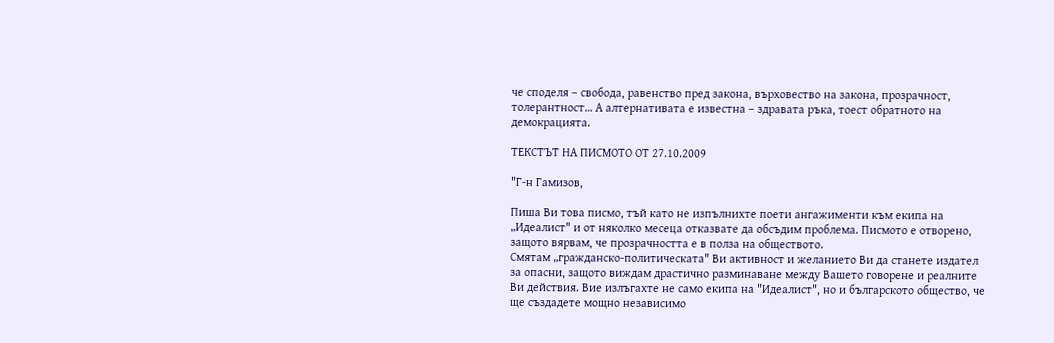че споделя – свобода, равенство пред закона, върховество на закона, прозрачност, толерантност… А алтернативата е известна – здравата ръка, тоест обратното на демокрацията.

ТЕКСТЪТ НА ПИСМОТО ОТ 27.10.2009

"Г-н Гамизов,

Пиша Ви това писмо, тъй като не изпълнихте поети ангажименти към екипа на „Идеалист" и от няколко месеца отказвате да обсъдим проблема. Писмото е отворено, защото вярвам, че прозрачността е в полза на обществото.
Смятам „гражданско-политическата" Ви активност и желанието Ви да станете издател за опасни, защото виждам драстично разминаване между Вашето говорене и реалните Ви действия. Вие излъгахте не само екипа на "Идеалист", но и българското общество, че ще създадете мощно независимо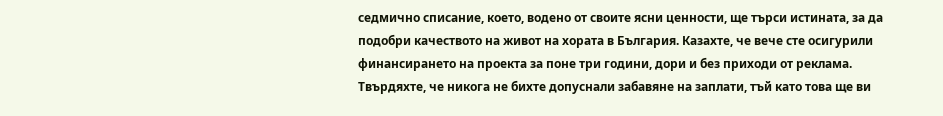седмично списание, което, водено от своите ясни ценности, ще търси истината, за да подобри качеството на живот на хората в България. Казахте, че вече сте осигурили финансирането на проекта за поне три години, дори и без приходи от реклама. Твърдяхте, че никога не бихте допуснали забавяне на заплати, тъй като това ще ви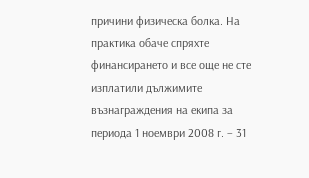причини физическа болка. На практика обаче спряхте финансирането и все още не сте изплатили дължимите възнаграждения на екипа за периода 1 ноември 2008 г. – 31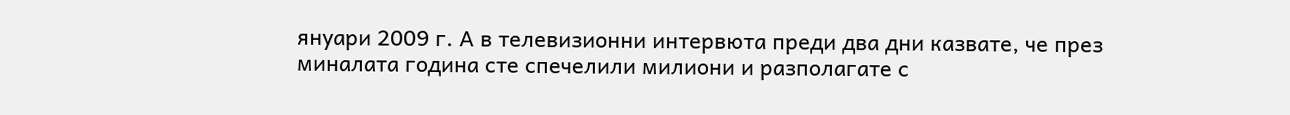януари 2009 г. А в телевизионни интервюта преди два дни казвате, че през миналата година сте спечелили милиони и разполагате с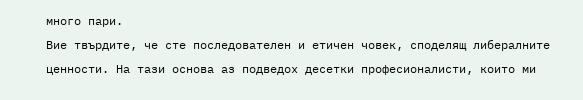много пари.
Вие твърдите, че сте последователен и етичен човек, споделящ либералните ценности. На тази основа аз подведох десетки професионалисти, които ми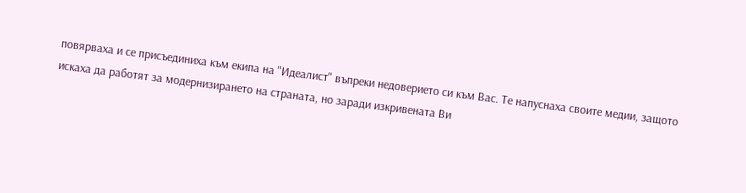повярваха и се присъединиха към екипа на "Идеалист" въпреки недоверието си към Вас. Те напуснаха своите медии, защото искаха да работят за модернизирането на страната, но заради изкривената Ви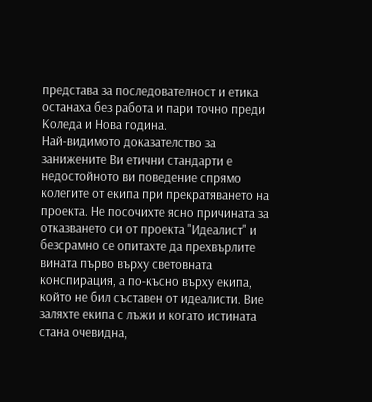представа за последователност и етика останаха без работа и пари точно преди Коледа и Нова година.
Най-видимото доказателство за занижените Ви етични стандарти е недостойното ви поведение спрямо колегите от екипа при прекратяването на проекта. Не посочихте ясно причината за отказването си от проекта "Идеалист" и безсрамно се опитахте да прехвърлите вината първо върху световната конспирация, а по-късно върху екипа, който не бил съставен от идеалисти. Вие заляхте екипа с лъжи и когато истината стана очевидна,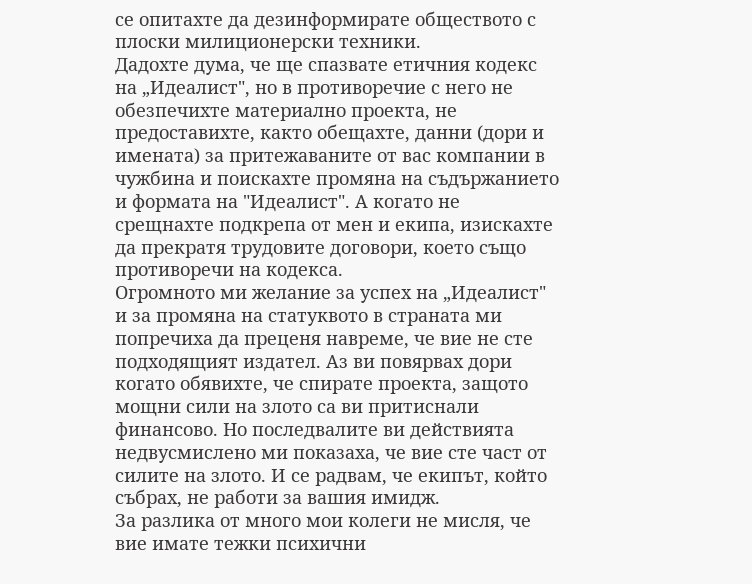се опитахте да дезинформирате обществото с плоски милиционерски техники.
Дадохте дума, че ще спазвате етичния кодекс на „Идеалист", но в противоречие с него не обезпечихте материално проекта, не предоставихте, както обещахте, данни (дори и имената) за притежаваните от вас компании в чужбина и поискахте промяна на съдържанието и формата на "Идеалист". А когато не срещнахте подкрепа от мен и екипа, изискахте да прекратя трудовите договори, което също противоречи на кодекса.
Огромното ми желание за успех на „Идеалист" и за промяна на статуквото в страната ми попречиха да преценя навреме, че вие не сте подходящият издател. Аз ви повярвах дори когато обявихте, че спирате проекта, защото мощни сили на злото са ви притиснали финансово. Но последвалите ви действията недвусмислено ми показаха, че вие сте част от силите на злото. И се радвам, че екипът, който събрах, не работи за вашия имидж.
За разлика от много мои колеги не мисля, че вие имате тежки психични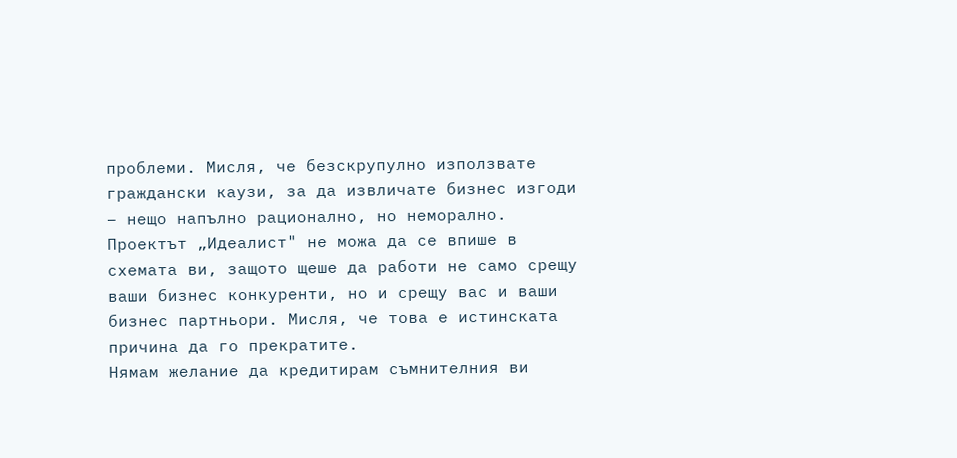проблеми. Мисля, че безскрупулно използвате граждански каузи, за да извличате бизнес изгоди – нещо напълно рационално, но неморално. Проектът „Идеалист" не можа да се впише в схемата ви, защото щеше да работи не само срещу ваши бизнес конкуренти, но и срещу вас и ваши бизнес партньори. Мисля, че това е истинската причина да го прекратите.
Нямам желание да кредитирам съмнителния ви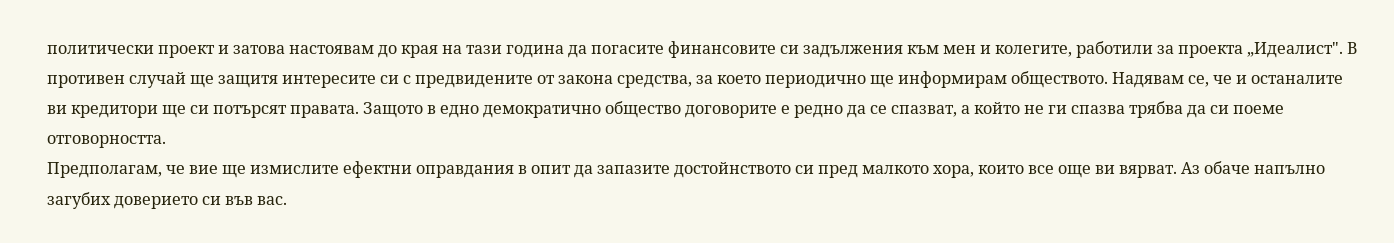политически проект и затова настоявам до края на тази година да погасите финансовите си задължения към мен и колегите, работили за проекта „Идеалист". В противен случай ще защитя интересите си с предвидените от закона средства, за което периодично ще информирам обществото. Надявам се, че и останалите ви кредитори ще си потърсят правата. Защото в едно демократично общество договорите е редно да се спазват, а който не ги спазва трябва да си поеме отговорността.
Предполагам, че вие ще измислите ефектни оправдания в опит да запазите достойнството си пред малкото хора, които все още ви вярват. Аз обаче напълно загубих доверието си във вас.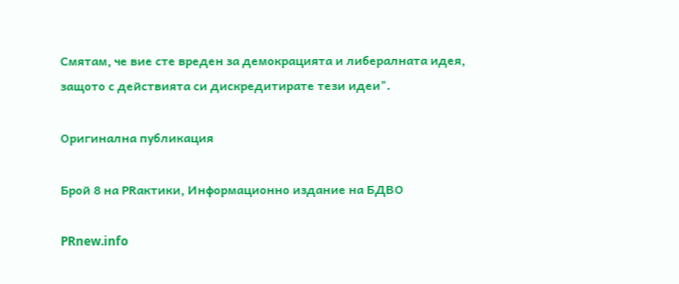Смятам, че вие сте вреден за демокрацията и либералната идея, защото с действията си дискредитирате тези идеи".

Оригинална публикация

Брой 8 на PRактики, Информационно издание на БДВО

PRnew.info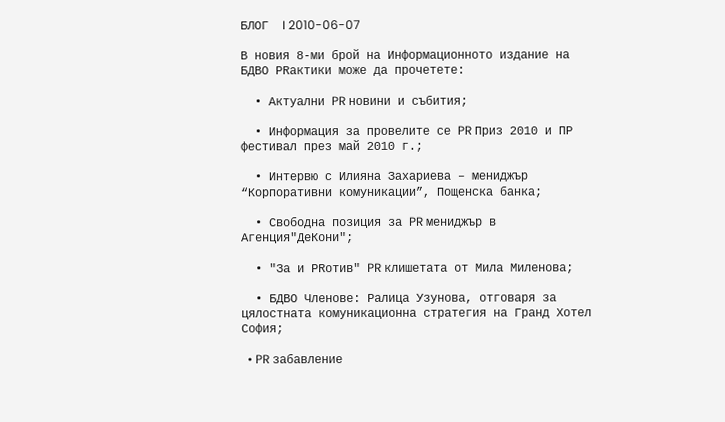БЛОГ  I 2010-06-07

В новия 8-ми брой на Информационното издание на БДВО PRактики може да прочетете:

  • Актуални PR новини и събития;

  • Информация за провелите се PR Приз 2010 и ПР фестивал през май 2010 г.;

  • Интервю с Илияна Захариева – мениджър “Корпоративни комуникации”, Пощенска банка;

  • Свободна позиция за PR мениджър в Агенция"ДеКони";

  • "За и PRотив" PR клишетата от Мила Миленова;

  • БДВО Членове: Ралица Узунова, отговаря за цялостната комуникационна стратегия на Гранд Хотел София;

  • PR забавление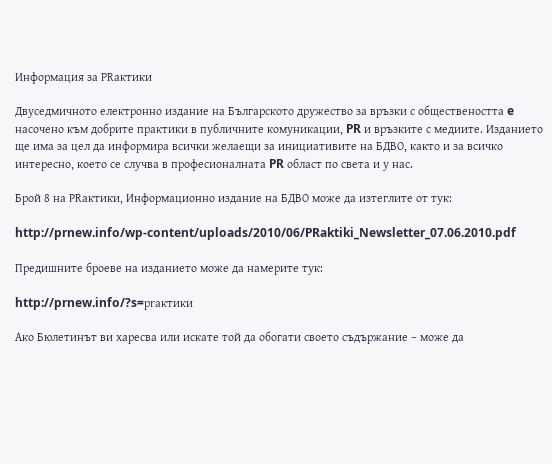Информация за PRактики

Двуседмичното електронно издание на Българското дружество за връзки с обществеността e насочено към добрите практики в публичните комуникации, PR и връзките с медиите. Изданието ще има за цел да информира всички желаещи за инициативите на БДВО, както и за всичко интересно, което се случва в професионалната PR област по света и у нас.

Брой 8 на PRактики, Информационно издание на БДВО може да изтеглите от тук:

http://prnew.info/wp-content/uploads/2010/06/PRaktiki_Newsletter_07.06.2010.pdf

Предишните броеве на изданието може да намерите тук:

http://prnew.info/?s=prактики

Ако Бюлетинът ви харесва или искате той да обогати своето съдържание – може да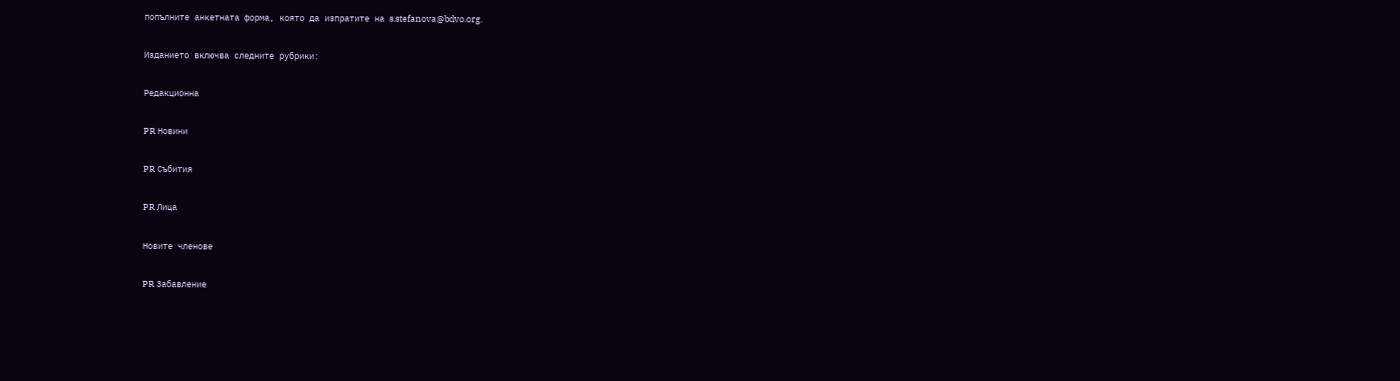попълните анкетната форма, която да изпратите на s.stefanova@bdvo.org.

Изданието включва следните рубрики:

Редакционна

PR Новини

PR Събития

PR Лица

Новите членове

PR Забавление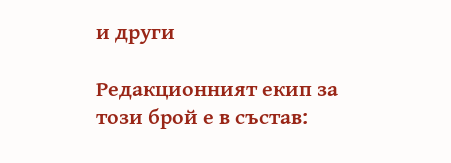и други

Редакционният екип за този брой е в състав: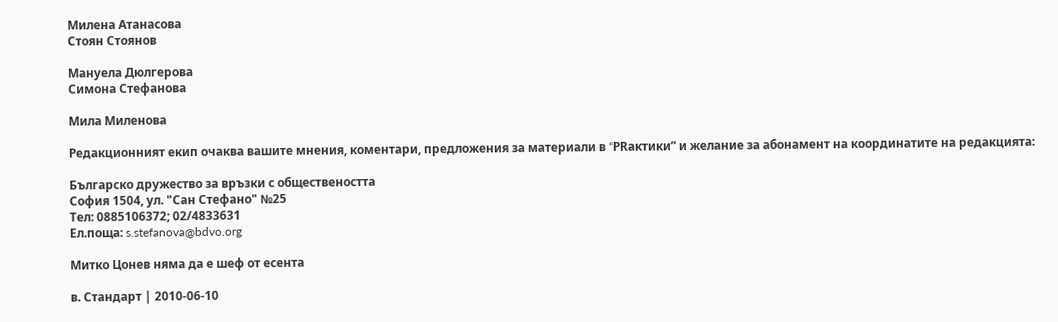Милена Атанасова
Стоян Стоянов

Мануела Дюлгерова
Симона Стефанова

Мила Миленова

Редакционният екип очаква вашите мнения, коментари, предложения за материали в “PRактики” и желание за абонамент на координатите на редакцията:

Българско дружество за връзки с обществеността
София 1504, ул. "Сан Стефано" №25
Tел: 0885106372; 02/4833631
Ел.поща: s.stefanova@bdvo.org

Митко Цонев няма да е шеф от есента

в. Стандарт | 2010-06-10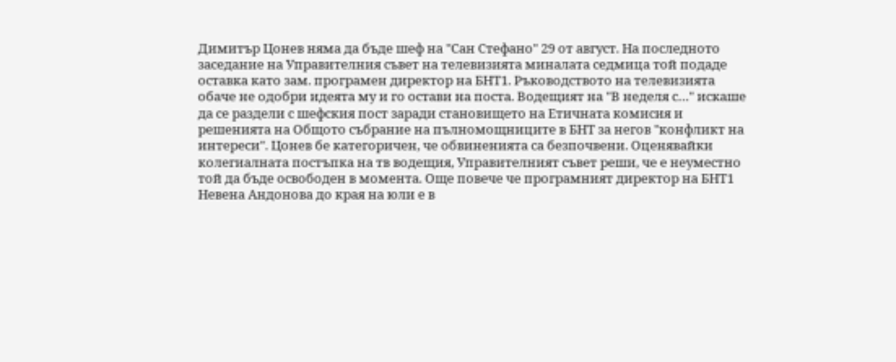Димитър Цонев няма да бъде шеф на "Сан Стефано" 29 от август. На последното заседание на Управителния съвет на телевизията миналата седмица той подаде оставка като зам. програмен директор на БНТ1. Ръководството на телевизията обаче не одобри идеята му и го остави на поста. Водещият на "В неделя с…" искаше да се раздели с шефския пост заради становището на Етичната комисия и решенията на Общото събрание на пълномощниците в БНТ за негов "конфликт на интереси". Цонев бе категоричен, че обвиненията са безпочвени. Оценявайки колегиалната постъпка на тв водещия, Управителният съвет реши, че е неуместно той да бъде освободен в момента. Още повече че програмният директор на БНТ1 Невена Андонова до края на юли е в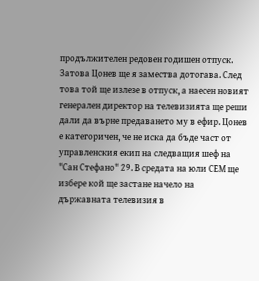продължителен редовен годишен отпуск. Затова Цонев ще я замества дотогава. След това той ще излезе в отпуск, а наесен новият генерален директор на телевизията ще реши дали да върне предаването му в ефир. Цонев е категоричен, че не иска да бъде част от управленския екип на следващия шеф на "Сан Стефано" 29. В средата на юли СЕМ ще избере кой ще застане начело на държавната телевизия в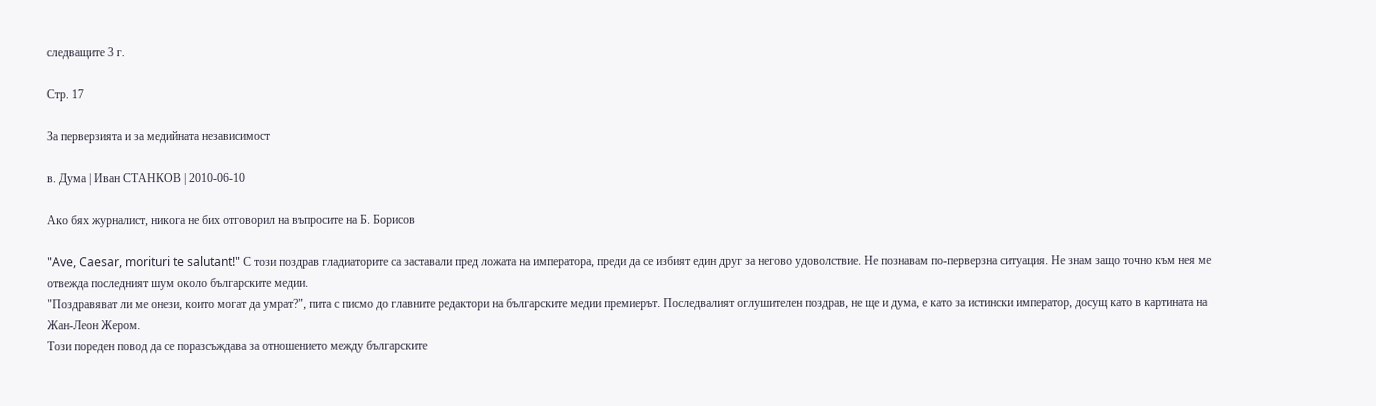следващите 3 г.

Стр. 17

За перверзията и за медийната независимост

в. Дума | Иван СТАНКОВ | 2010-06-10

Ако бях журналист, никога не бих отговорил на въпросите на Б. Борисов

"Ave, Caesar, morituri te salutant!" С този поздрав гладиаторите са заставали пред ложата на императора, преди да се избият един друг за негово удоволствие. Не познавам по-перверзна ситуация. Не знам защо точно към нея ме отвежда последният шум около българските медии.
"Поздравяват ли ме онези, които могат да умрат?", пита с писмо до главните редактори на българските медии премиерът. Последвалият оглушителен поздрав, не ще и дума, е като за истински император, досущ като в картината на Жан-Леон Жером.
Този пореден повод да се поразсъждава за отношението между българските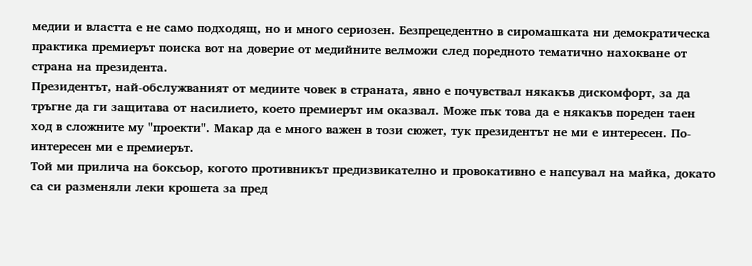медии и властта е не само подходящ, но и много сериозен. Безпрецедентно в сиромашката ни демократическа практика премиерът поиска вот на доверие от медийните велможи след поредното тематично нахокване от страна на президента.
Президентът, най-обслужваният от медиите човек в страната, явно е почувствал някакъв дискомфорт, за да тръгне да ги защитава от насилието, което премиерът им оказвал. Може пък това да е някакъв пореден таен ход в сложните му "проекти". Макар да е много важен в този сюжет, тук президентът не ми е интересен. По-интересен ми е премиерът.
Той ми прилича на боксьор, когото противникът предизвикателно и провокативно е напсувал на майка, докато са си разменяли леки крошета за пред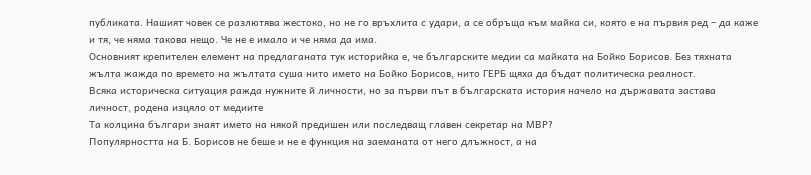публиката. Нашият човек се разлютява жестоко, но не го връхлита с удари, а се обръща към майка си, която е на първия ред – да каже и тя, че няма такова нещо. Че не е имало и че няма да има.
Основният крепителен елемент на предлаганата тук историйка е, че българските медии са майката на Бойко Борисов. Без тяхната жълта жажда по времето на жълтата суша нито името на Бойко Борисов, нито ГЕРБ щяха да бъдат политическа реалност.
Всяка историческа ситуация ражда нужните й личности, но за първи път в българската история начело на държавата застава личност, родена изцяло от медиите
Та колцина българи знаят името на някой предишен или последващ главен секретар на МВР?
Популярността на Б. Борисов не беше и не е функция на заеманата от него длъжност, а на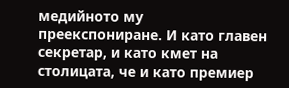медийното му преекспониране. И като главен секретар, и като кмет на столицата, че и като премиер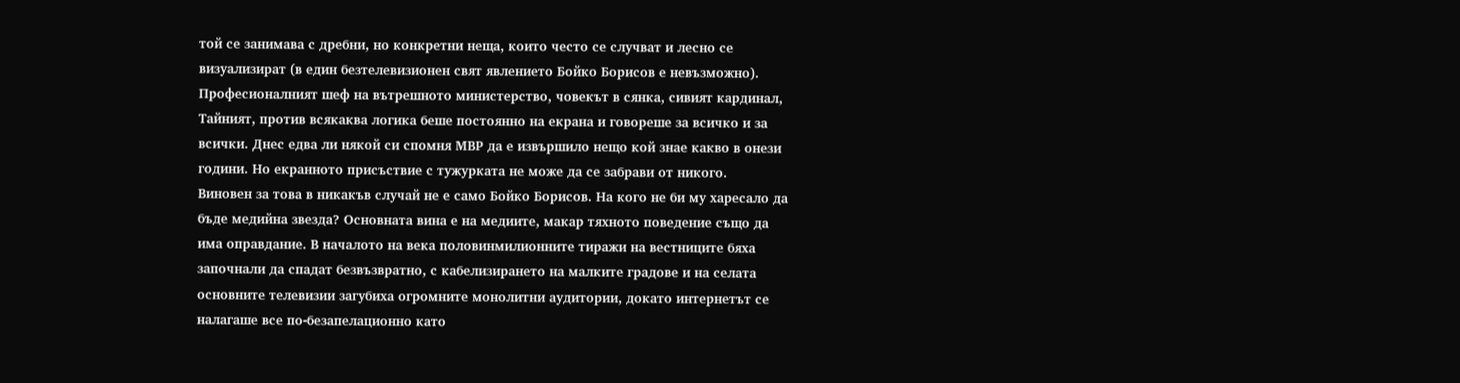той се занимава с дребни, но конкретни неща, които често се случват и лесно се визуализират (в един безтелевизионен свят явлението Бойко Борисов е невъзможно).
Професионалният шеф на вътрешното министерство, човекът в сянка, сивият кардинал, Тайният, против всякаква логика беше постоянно на екрана и говореше за всичко и за всички. Днес едва ли някой си спомня МВР да е извършило нещо кой знае какво в онези години. Но екранното присъствие с тужурката не може да се забрави от никого.
Виновен за това в никакъв случай не е само Бойко Борисов. На кого не би му харесало да бъде медийна звезда? Основната вина е на медиите, макар тяхното поведение също да има оправдание. В началото на века половинмилионните тиражи на вестниците бяха започнали да спадат безвъзвратно, с кабелизирането на малките градове и на селата основните телевизии загубиха огромните монолитни аудитории, докато интернетът се налагаше все по-безапелационно като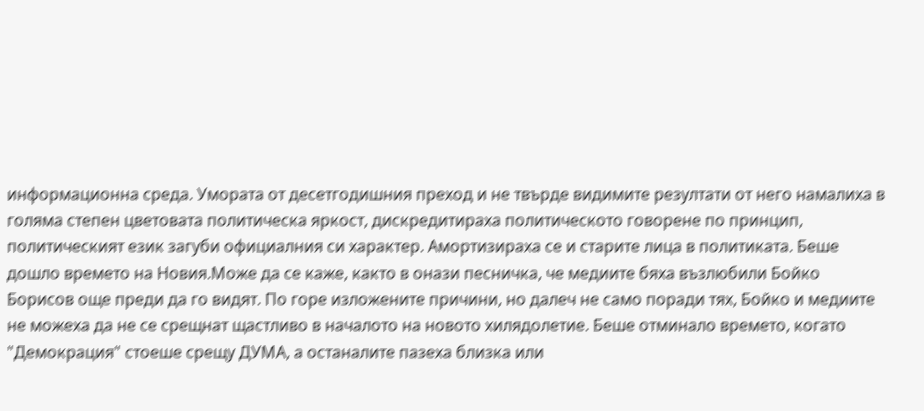информационна среда. Умората от десетгодишния преход и не твърде видимите резултати от него намалиха в голяма степен цветовата политическа яркост, дискредитираха политическото говорене по принцип, политическият език загуби официалния си характер. Амортизираха се и старите лица в политиката. Беше дошло времето на Новия.Може да се каже, както в онази песничка, че медиите бяха възлюбили Бойко Борисов още преди да го видят. По горе изложените причини, но далеч не само поради тях, Бойко и медиите не можеха да не се срещнат щастливо в началото на новото хилядолетие. Беше отминало времето, когато "Демокрация" стоеше срещу ДУМА, а останалите пазеха близка или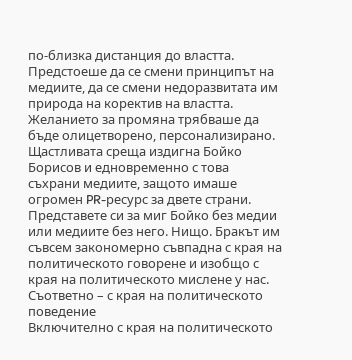по-близка дистанция до властта. Предстоеше да се смени принципът на медиите, да се смени недоразвитата им природа на коректив на властта.
Желанието за промяна трябваше да бъде олицетворено, персонализирано. Щастливата среща издигна Бойко Борисов и едновременно с това съхрани медиите, защото имаше огромен PR-ресурс за двете страни. Представете си за миг Бойко без медии или медиите без него. Нищо. Бракът им съвсем закономерно съвпадна с края на политическото говорене и изобщо с края на политическото мислене у нас. Съответно – с края на политическото поведение
Включително с края на политическото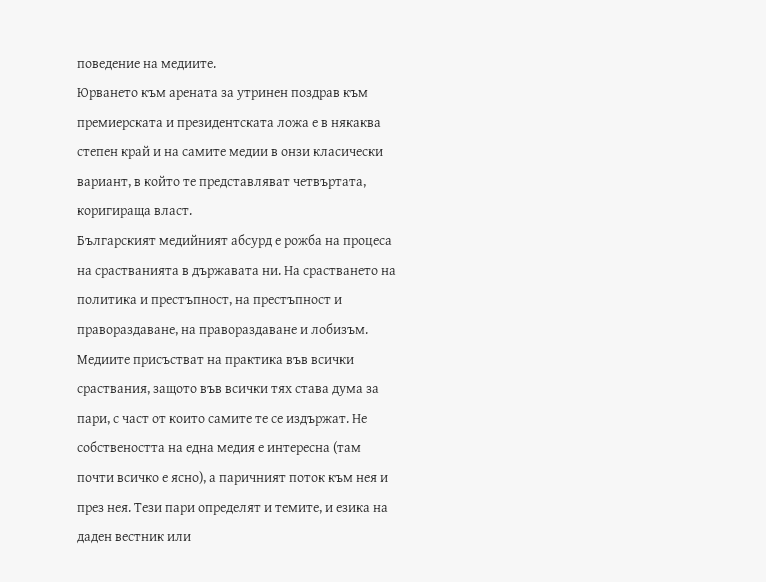поведение на медиите.
Юрването към арената за утринен поздрав към премиерската и президентската ложа е в някаква степен край и на самите медии в онзи класически вариант, в който те представляват четвъртата, коригираща власт.
Българският медийният абсурд е рожба на процеса на срастванията в държавата ни. На срастването на политика и престъпност, на престъпност и правораздаване, на правораздаване и лобизъм. Медиите присъстват на практика във всички сраствания, защото във всички тях става дума за пари, с част от които самите те се издържат. Не собствеността на една медия е интересна (там почти всичко е ясно), а паричният поток към нея и през нея. Тези пари определят и темите, и езика на даден вестник или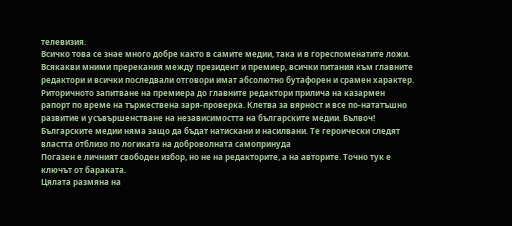телевизия.
Всичко това се знае много добре както в самите медии, така и в гореспоменатите ложи. Всякакви мними пререкания между президент и премиер, всички питания към главните редактори и всички последвали отговори имат абсолютно бутафорен и срамен характер. Риторичното запитване на премиера до главните редактори прилича на казармен рапорт по време на тържествена заря-проверка. Клетва за вярност и все по-нататъшно развитие и усъвършенстване на независимостта на българските медии. Бълвоч!
Българските медии няма защо да бъдат натискани и насилвани. Те героически следят властта отблизо по логиката на доброволната самопринуда
Погазен е личният свободен избор, но не на редакторите, а на авторите. Точно тук е ключът от бараката.
Цялата размяна на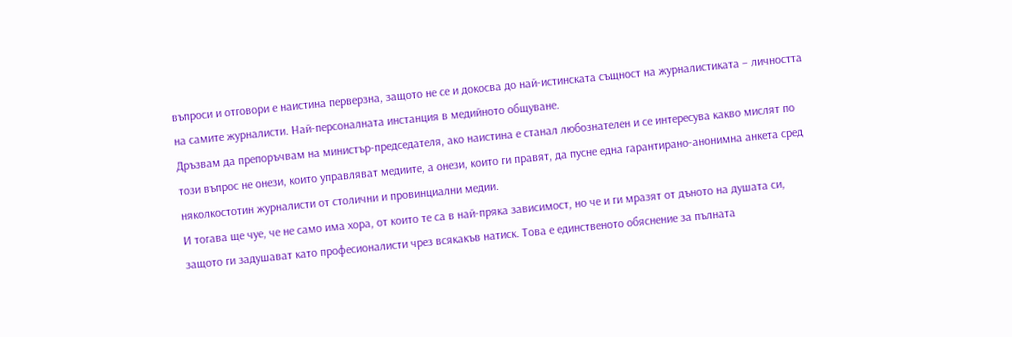въпроси и отговори е наистина перверзна, защото не се и докосва до най-истинската същност на журналистиката – личността на самите журналисти. Най-персоналната инстанция в медийното общуване.
Дръзвам да препоръчвам на министър-председателя, ако наистина е станал любознателен и се интересува какво мислят по този въпрос не онези, които управляват медиите, а онези, които ги правят, да пусне една гарантирано-анонимна анкета сред няколкостотин журналисти от столични и провинциални медии.
И тогава ще чуе, че не само има хора, от които те са в най-пряка зависимост, но че и ги мразят от дъното на душата си, защото ги задушават като професионалисти чрез всякакъв натиск. Това е единственото обяснение за пълната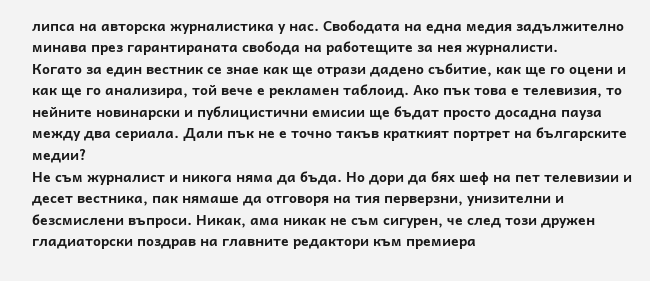липса на авторска журналистика у нас. Свободата на една медия задължително минава през гарантираната свобода на работещите за нея журналисти.
Когато за един вестник се знае как ще отрази дадено събитие, как ще го оцени и как ще го анализира, той вече е рекламен таблоид. Ако пък това е телевизия, то нейните новинарски и публицистични емисии ще бъдат просто досадна пауза между два сериала. Дали пък не е точно такъв краткият портрет на българските медии?
Не съм журналист и никога няма да бъда. Но дори да бях шеф на пет телевизии и десет вестника, пак нямаше да отговоря на тия перверзни, унизителни и безсмислени въпроси. Никак, ама никак не съм сигурен, че след този дружен гладиаторски поздрав на главните редактори към премиера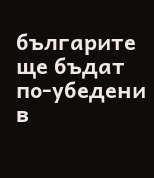българите ще бъдат по-убедени в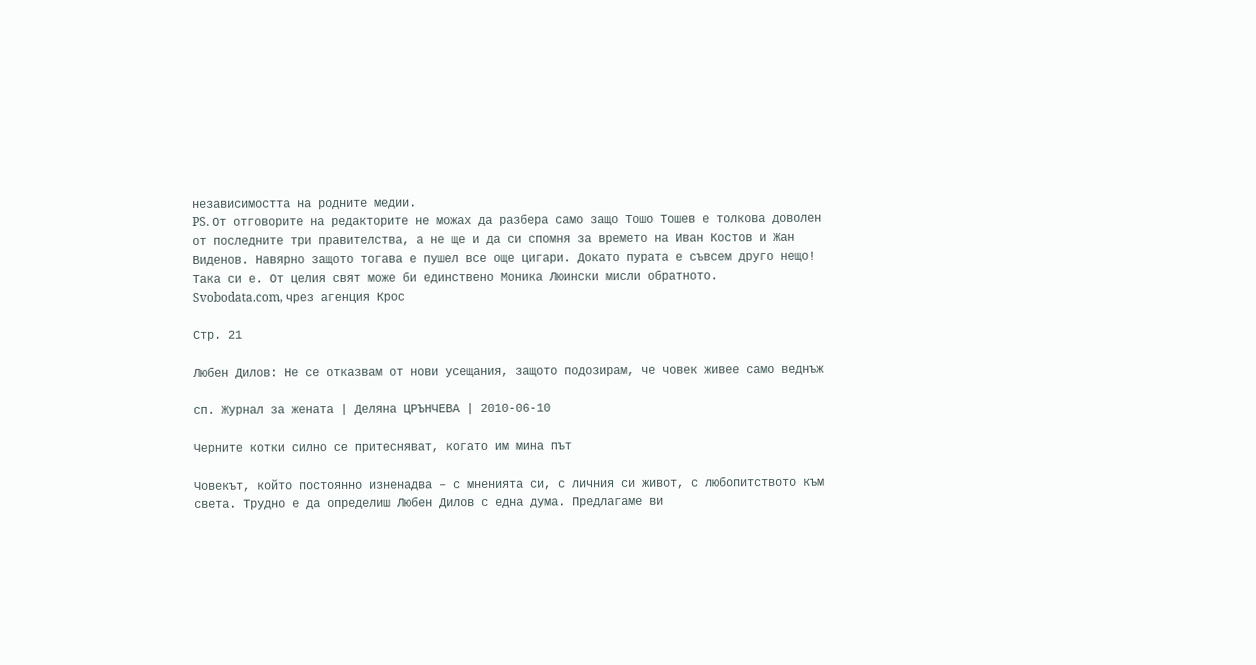независимостта на родните медии.
PS. От отговорите на редакторите не можах да разбера само защо Тошо Тошев е толкова доволен от последните три правителства, а не ще и да си спомня за времето на Иван Костов и Жан Виденов. Навярно защото тогава е пушел все още цигари. Докато пурата е съвсем друго нещо! Така си е. От целия свят може би единствено Моника Люински мисли обратното.
Svobodata.com, чрез агенция Крос

Стр. 21

Любен Дилов: Не се отказвам от нови усещания, защото подозирам, че човек живее само веднъж

сп. Журнал за жената | Деляна ЦРЪНЧЕВА | 2010-06-10

Черните котки силно се притесняват, когато им мина път

Човекът, който постоянно изненадва – с мненията си, с личния си живот, с любопитството към света. Трудно е да определиш Любен Дилов с една дума. Предлагаме ви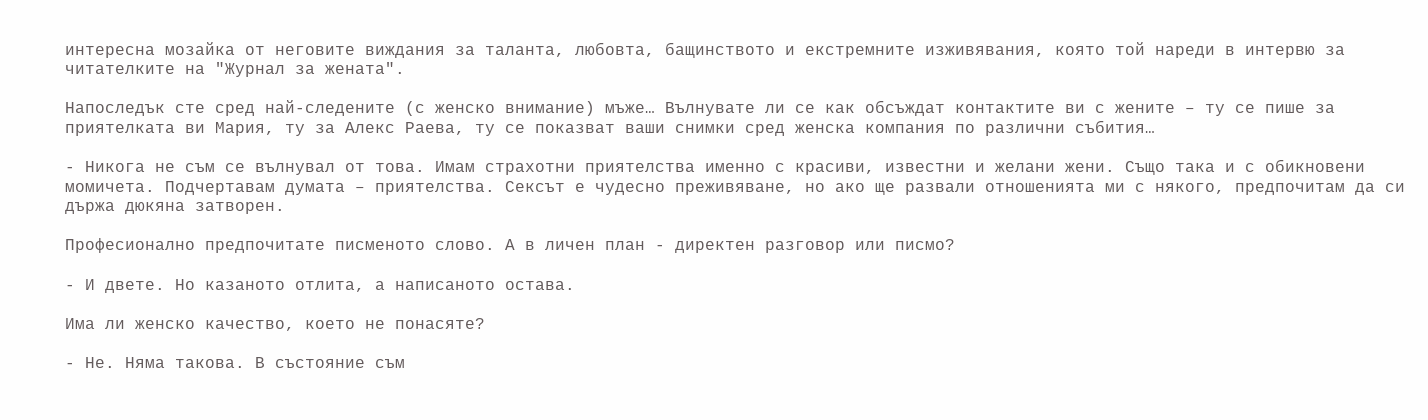интересна мозайка от неговите виждания за таланта, любовта, бащинството и екстремните изживявания, която той нареди в интервю за читателките на "Журнал за жената".

Напоследък сте сред най-следените (с женско внимание) мъже… Вълнувате ли се как обсъждат контактите ви с жените – ту се пише за приятелката ви Мария, ту за Алекс Раева, ту се показват ваши снимки сред женска компания по различни събития…

- Никога не съм се вълнувал от това. Имам страхотни приятелства именно с красиви, известни и желани жени. Също така и с обикновени момичета. Подчертавам думата – приятелства. Сексът е чудесно преживяване, но ако ще развали отношенията ми с някого, предпочитам да си държа дюкяна затворен.

Професионално предпочитате писменото слово. А в личен план - директен разговор или писмо?

- И двете. Но казаното отлита, а написаното остава.

Има ли женско качество, което не понасяте?

- Не. Няма такова. В състояние съм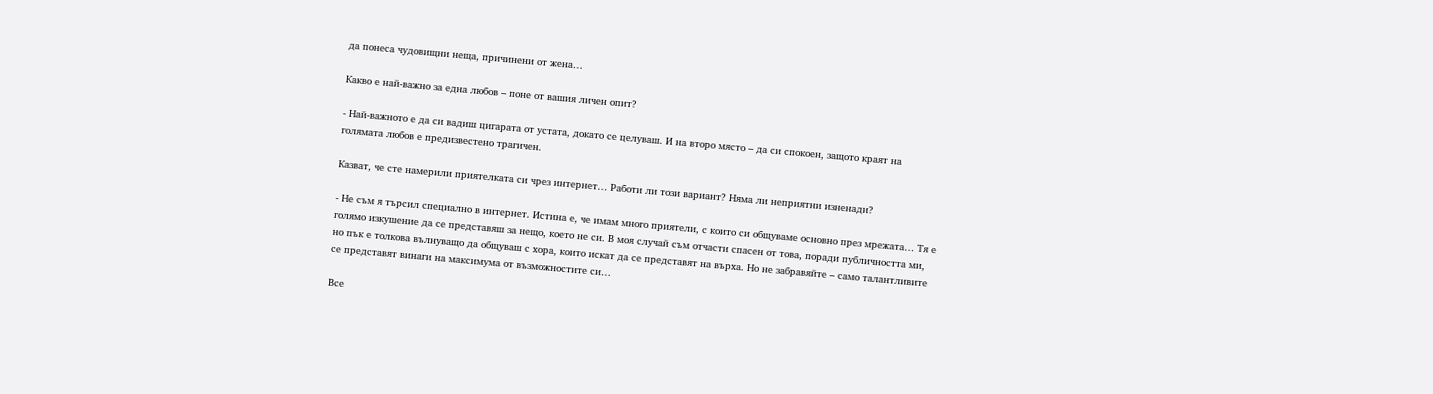да понеса чудовищни неща, причинени от жена…

Какво е най-важно за една любов – поне от вашия личен опит?

- Най-важното е да си вадиш цигарата от устата, докато се целуваш. И на второ място – да си спокоен, защото краят на голямата любов е предизвестено трагичен.

Казват, че сте намерили приятелката си чрез интернет… Работи ли този вариант? Няма ли неприятни изненади?

- Не съм я търсил специално в интернет. Истина е, че имам много приятели, с които си общуваме основно през мрежата… Тя е голямо изкушение да се представяш за нещо, което не си. В моя случай съм отчасти спасен от това, поради публичността ми, но пък е толкова вълнуващо да общуваш с хора, които искат да се представят на върха. Но не забравяйте – само талантливите се представят винаги на максимума от възможностите си…

Все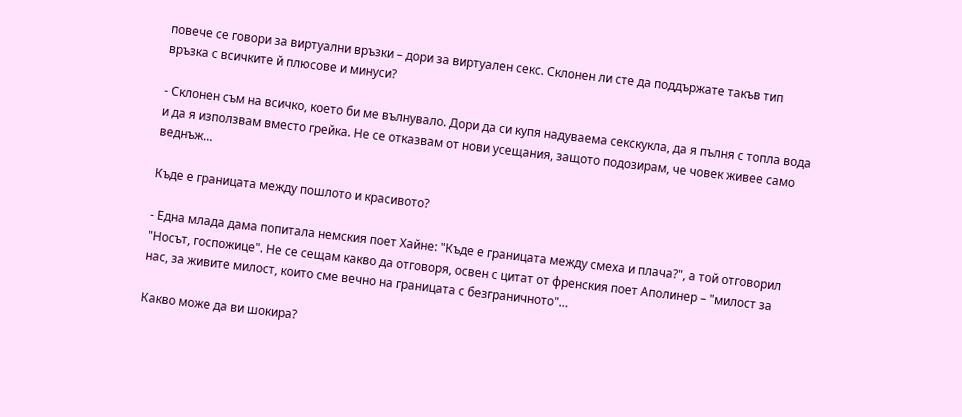повече се говори за виртуални връзки – дори за виртуален секс. Склонен ли сте да поддържате такъв тип връзка с всичките й плюсове и минуси?

- Склонен съм на всичко, което би ме вълнувало. Дори да си купя надуваема секскукла, да я пълня с топла вода и да я използвам вместо грейка. Не се отказвам от нови усещания, защото подозирам, че човек живее само веднъж…

Къде е границата между пошлото и красивото?

- Една млада дама попитала немския поет Хайне: "Къде е границата между смеха и плача?", а той отговорил "Носът, госпожице". Не се сещам какво да отговоря, освен с цитат от френския поет Аполинер – "милост за нас, за живите милост, които сме вечно на границата с безграничното"…

Какво може да ви шокира?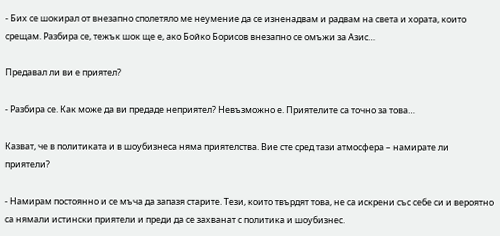- Бих се шокирал от внезапно сполетяло ме неумение да се изненадвам и радвам на света и хората, които срещам. Разбира се, тежък шок ще е, ако Бойко Борисов внезапно се омъжи за Азис…

Предавал ли ви е приятел?

- Разбира се. Как може да ви предаде неприятел? Невъзможно е. Приятелите са точно за това…

Казват, че в политиката и в шоубизнеса няма приятелства. Вие сте сред тази атмосфера – намирате ли приятели?

- Намирам постоянно и се мъча да запазя старите. Тези, които твърдят това, не са искрени със себе си и вероятно са нямали истински приятели и преди да се захванат с политика и шоубизнес.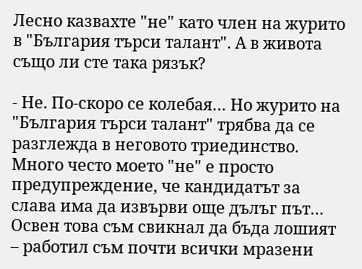Лесно казвахте "не" като член на журито в "България търси талант". А в живота също ли сте така рязък?

- Не. По-скоро се колебая… Но журито на "България търси талант" трябва да се разглежда в неговото триединство. Много често моето "не" е просто предупреждение, че кандидатът за слава има да извърви още дълъг път… Освен това съм свикнал да бъда лошият – работил съм почти всички мразени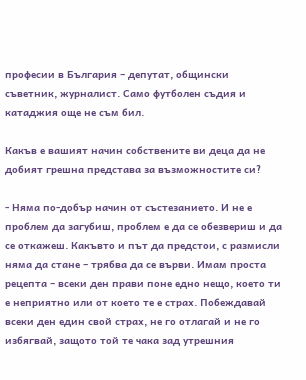професии в България – депутат, общински съветник, журналист. Само футболен съдия и катаджия още не съм бил.

Какъв е вашият начин собствените ви деца да не добият грешна представа за възможностите си?

- Няма по-добър начин от състезанието. И не е проблем да загубиш, проблем е да се обезвериш и да се откажеш. Какъвто и път да предстои, с размисли няма да стане – трябва да се върви. Имам проста рецепта – всеки ден прави поне едно нещо, което ти е неприятно или от което те е страх. Побеждавай всеки ден един свой страх, не го отлагай и не го избягвай, защото той те чака зад утрешния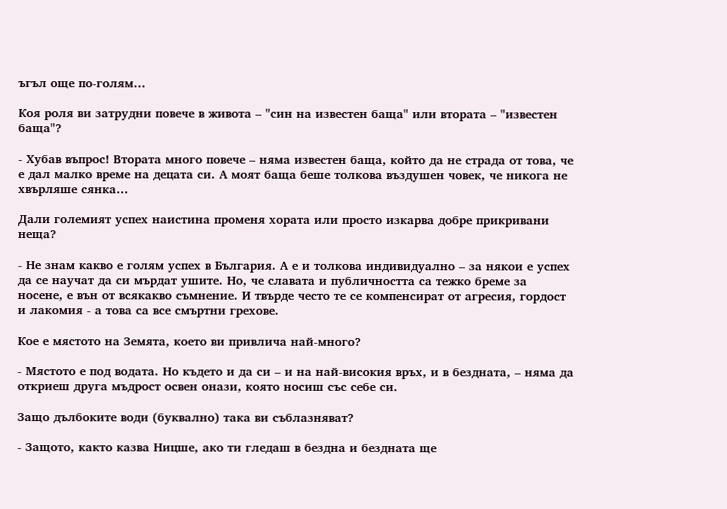ъгъл още по-голям…

Коя роля ви затрудни повече в живота – "син на известен баща" или втората – "известен баща"?

- Хубав въпрос! Втората много повече – няма известен баща, който да не страда от това, че е дал малко време на децата си. А моят баща беше толкова въздушен човек, че никога не хвърляше сянка…

Дали големият успех наистина променя хората или просто изкарва добре прикривани неща?

- Не знам какво е голям успех в България. А е и толкова индивидуално – за някои е успех да се научат да си мърдат ушите. Но, че славата и публичността са тежко бреме за носене, е вън от всякакво съмнение. И твърде често те се компенсират от агресия, гордост и лакомия - а това са все смъртни грехове.

Кое е мястото на Земята, което ви привлича най-много?

- Мястото е под водата. Но където и да си – и на най-високия връх, и в бездната, – няма да откриеш друга мъдрост освен онази, която носиш със себе си.

Защо дълбоките води (буквално) така ви съблазняват?

- Защото, както казва Ницше, ако ти гледаш в бездна и бездната ще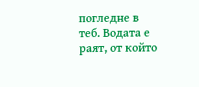погледне в теб. Водата е раят, от който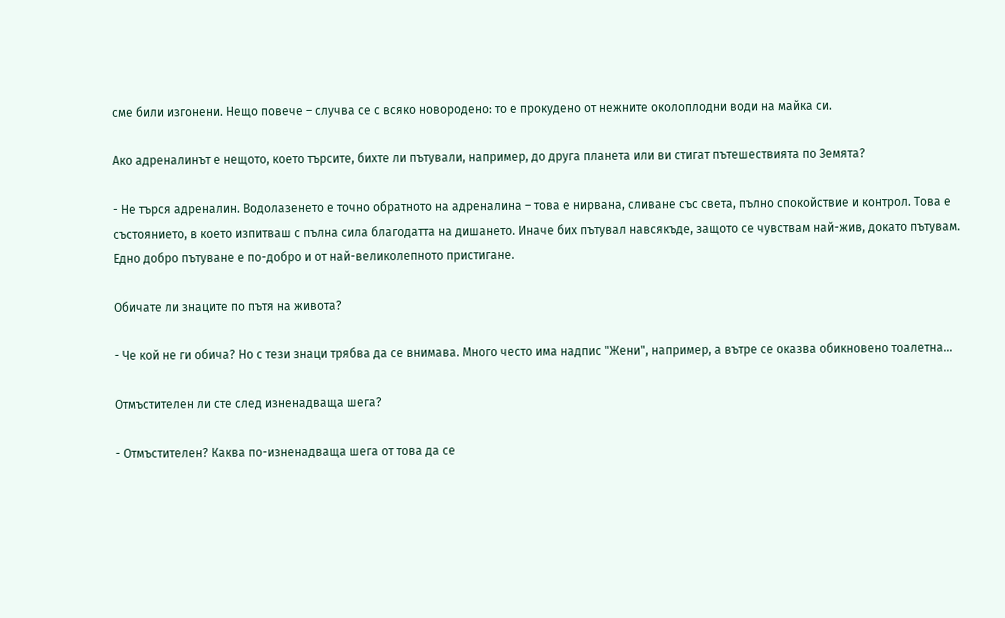сме били изгонени. Нещо повече – случва се с всяко новородено: то е прокудено от нежните околоплодни води на майка си.

Ако адреналинът е нещото, което търсите, бихте ли пътували, например, до друга планета или ви стигат пътешествията по Земята?

- Не търся адреналин. Водолазенето е точно обратното на адреналина – това е нирвана, сливане със света, пълно спокойствие и контрол. Това е състоянието, в което изпитваш с пълна сила благодатта на дишането. Иначе бих пътувал навсякъде, защото се чувствам най-жив, докато пътувам. Едно добро пътуване е по-добро и от най-великолепното пристигане.

Обичате ли знаците по пътя на живота?

- Че кой не ги обича? Но с тези знаци трябва да се внимава. Много често има надпис "Жени", например, а вътре се оказва обикновено тоалетна…

Отмъстителен ли сте след изненадваща шега?

- Отмъстителен? Каква по-изненадваща шега от това да се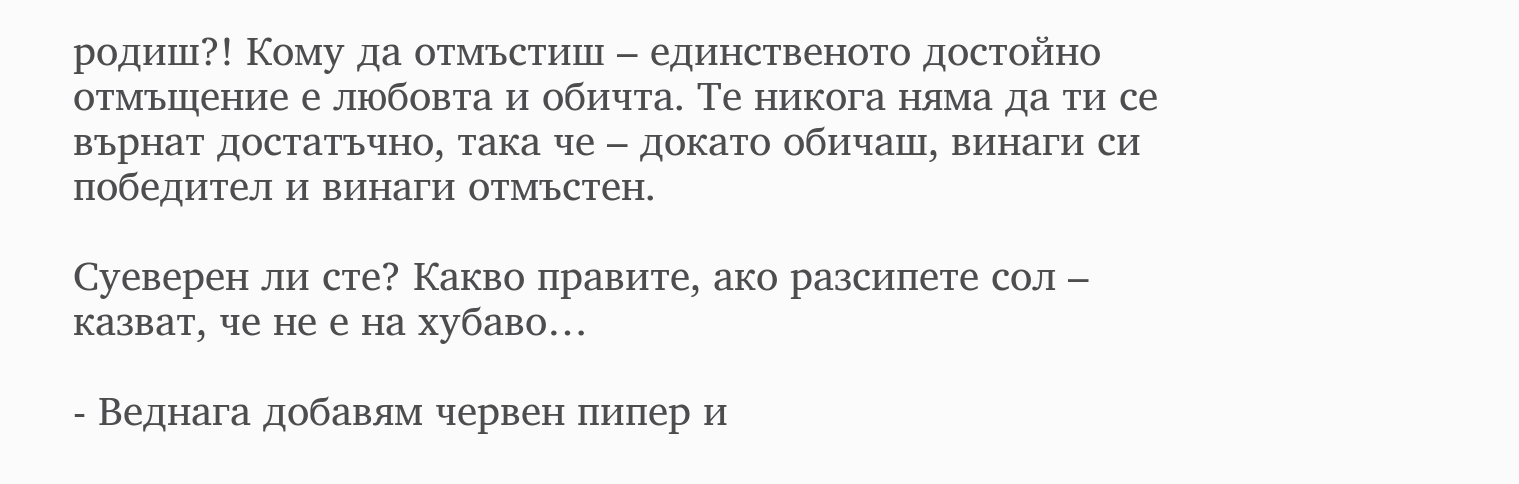родиш?! Кому да отмъстиш – единственото достойно отмъщение е любовта и обичта. Те никога няма да ти се върнат достатъчно, така че – докато обичаш, винаги си победител и винаги отмъстен.

Суеверен ли сте? Какво правите, ако разсипете сол – казват, че не е на хубаво…

- Веднага добавям червен пипер и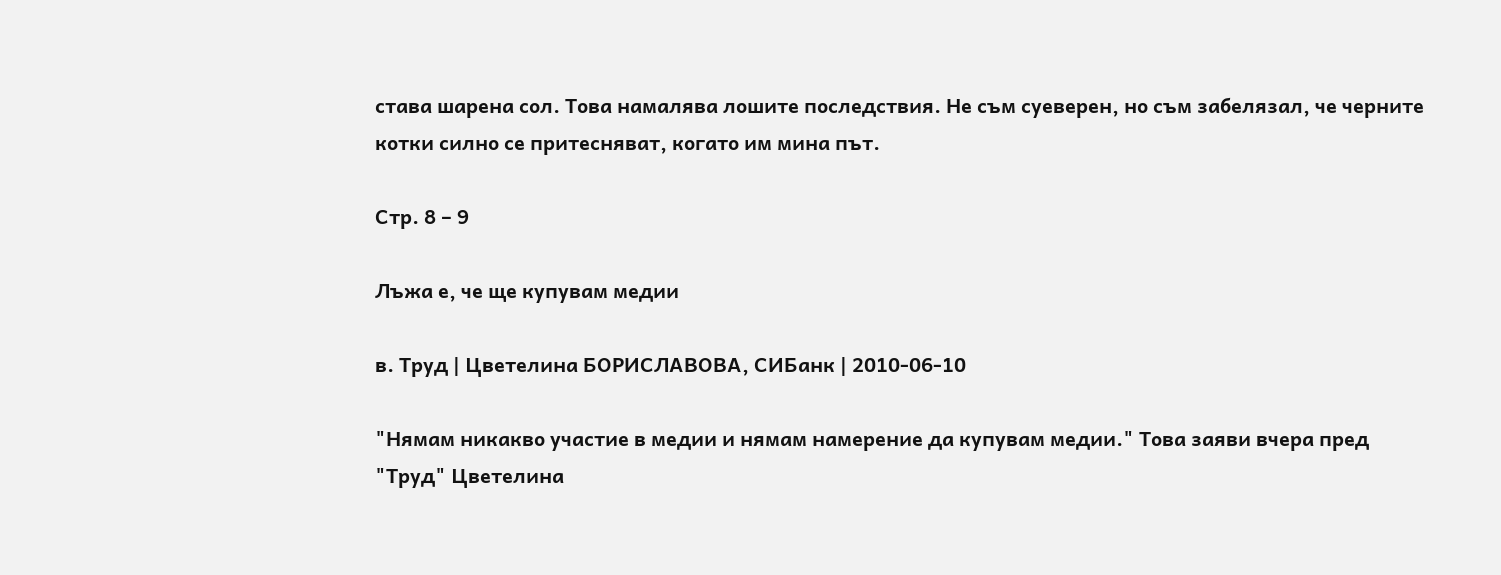става шарена сол. Това намалява лошите последствия. Не съм суеверен, но съм забелязал, че черните котки силно се притесняват, когато им мина път.

Стр. 8 – 9

Лъжа е, че ще купувам медии

в. Труд | Цветелина БОРИСЛАВОВА, СИБанк | 2010-06-10

"Нямам никакво участие в медии и нямам намерение да купувам медии." Това заяви вчера пред "Труд" Цветелина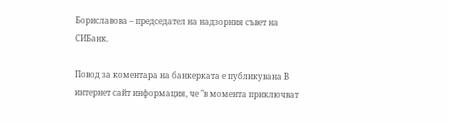Бориславова – председател на надзорния съвет на СИБанк.

Повод за коментара на банкерката е публикувана В интернет сайт информация, че "в момента приключват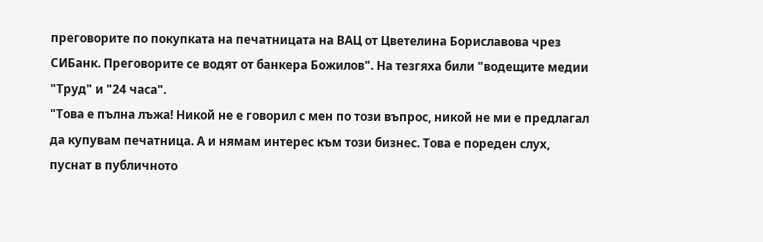преговорите по покупката на печатницата на ВАЦ от Цветелина Бориславова чрез СИБанк. Преговорите се водят от банкера Божилов". На тезгяха били "водещите медии "Труд" и "24 часа".
"Това е пълна лъжа! Никой не е говорил с мен по този въпрос, никой не ми е предлагал да купувам печатница. А и нямам интерес към този бизнес. Това е пореден слух, пуснат в публичното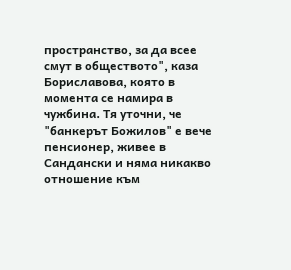пространство, за да всее смут в обществото", каза Бориславова, която в момента се намира в чужбина. Тя уточни, че "банкерът Божилов" е вече пенсионер, живее в Сандански и няма никакво отношение към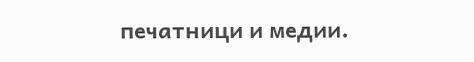печатници и медии.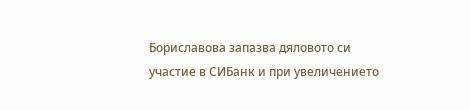Бориславова запазва дяловото си участие в СИБанк и при увеличението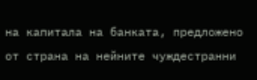на капитала на банката, предложено от страна на нейните чуждестранни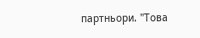партньори. "Това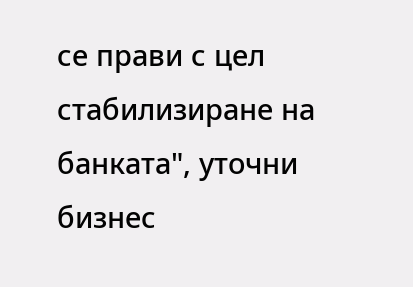се прави с цел стабилизиране на банката", уточни бизнес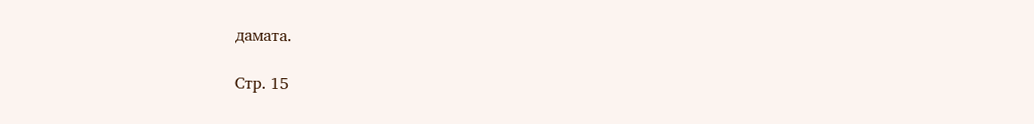дамата.

Стр. 15